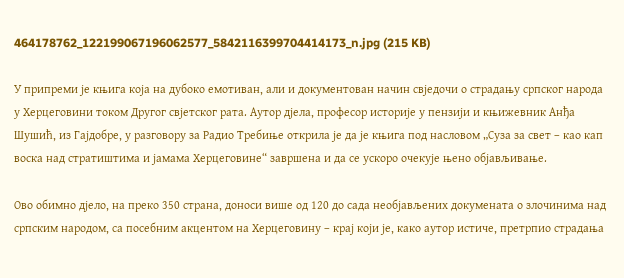464178762_122199067196062577_5842116399704414173_n.jpg (215 KB)

У припреми је књига која на дубоко емотиван, али и документован начин свједочи о страдању српског народа у Херцеговини током Другог свјетског рата. Аутор дјела, професор историје у пензији и књижевник Анђа Шушић, из Гајдобре, у разговору за Радио Требиње открила је да је књига под насловом „Суза за свет – као кап воска над стратиштима и јамама Херцеговине“ завршена и да се ускоро очекује њено објављивање.

Ово обимно дјело, на преко 350 страна, доноси више од 120 до сада необјављених докумената о злочинима над српским народом, са посебним акцентом на Херцеговину – крај који је, како аутор истиче, претрпио страдања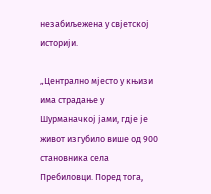незабиљежена у свјетској историји.

„Централно мјесто у књизи има страдање у Шурманачкој јами, гдје је живот изгубило више од 900 становника села Пребиловци. Поред тога,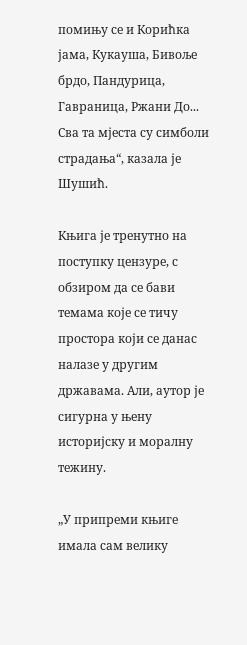помињу се и Корићка јама, Кукауша, Бивоље брдо, Пандурица, Гавраница, Ржани До... Сва та мјеста су симболи страдања“, казала је Шушић.

Књига је тренутно на поступку цензуре, с обзиром да се бави темама које се тичу простора који се данас налазе у другим државама. Али, аутор је сигурна у њену историјску и моралну тежину.

„У припреми књиге имала сам велику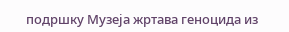подршку Музеја жртава геноцида из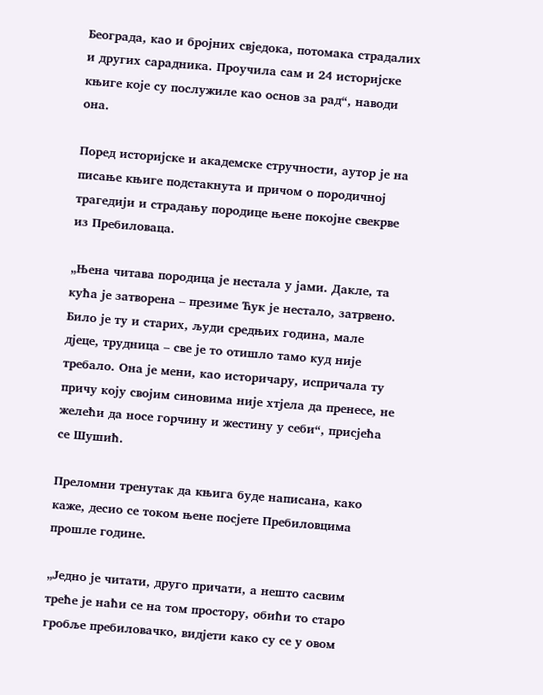Београда, као и бројних свједока, потомака страдалих и других сарадника. Проучила сам и 24 историјске књиге које су послужиле као основ за рад“, наводи она.

Поред историјске и академске стручности, аутор је на писање књиге подстакнута и причом о породичној трагедији и страдању породице њене покојне свекрве из Пребиловаца.

„Њена читава породица је нестала у јами. Дакле, та кућа је затворена – презиме Ћук је нестало, затрвено. Било је ту и старих, људи средњих година, мале дјеце, трудница – све је то отишло тамо куд није требало. Она је мени, као историчару, испричала ту причу коју својим синовима није хтјела да пренесе, не желећи да носе горчину и жестину у себи“, присјећа се Шушић.

Преломни тренутак да књига буде написана, како каже, десио се током њене посјете Пребиловцима прошле године.

„Једно је читати, друго причати, а нешто сасвим треће је наћи се на том простору, обићи то старо гробље пребиловачко, видјети како су се у овом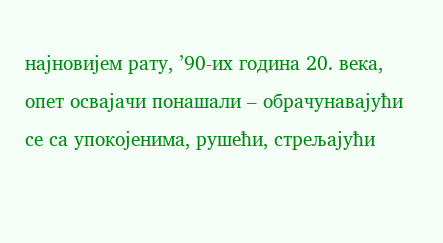најновијем рату, ’90-их година 20. века, опет освајачи понашали – обрачунавајући се са упокојенима, рушећи, стрељајући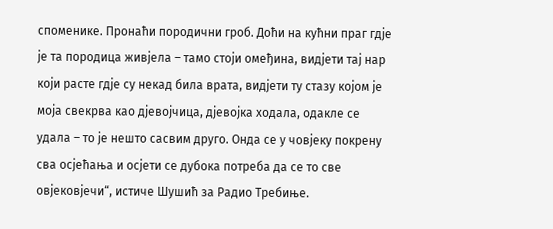споменике. Пронаћи породични гроб. Доћи на кућни праг гдје је та породица живјела – тамо стоји омеђина, видјети тај нар који расте гдје су некад била врата, видјети ту стазу којом је моја свекрва као дјевојчица, дјевојка ходала, одакле се удала – то је нешто сасвим друго. Онда се у човјеку покрену сва осјећања и осјети се дубока потреба да се то све овјековјечи“, истиче Шушић за Радио Требиње.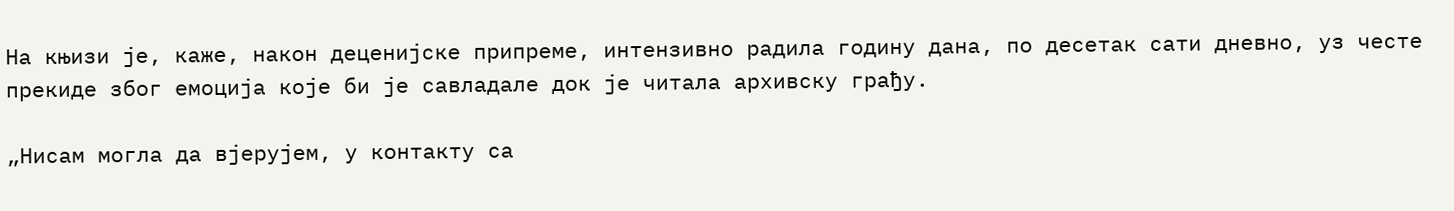На књизи је, каже, након деценијске припреме, интензивно радила годину дана, по десетак сати дневно, уз честе прекиде због емоција које би је савладале док је читала архивску грађу.

„Нисам могла да вјерујем, у контакту са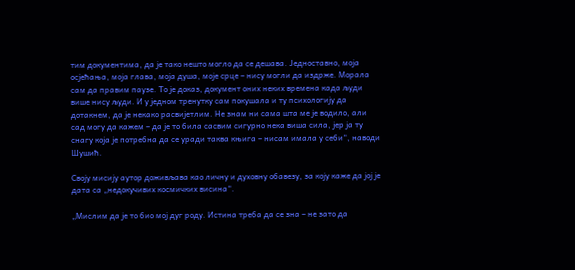тим документима, да је тако нешто могло да се дешава. Једноставно, моја осјећања, моја глава, моја душа, моје срце – нису могли да издрже. Морала сам да правим паузе. То је доказ, документ оних неких времена када људи више нису људи. И у једном тренутку сам покушала и ту психологију да дотакнем, да је некако расвијетлим. Не знам ни сама шта ме је водило, али сад могу да кажем – да је то била сасвим сигурно нека виша сила, јер ја ту снагу која је потребна да се уради таква књига – нисам имала у себи“, наводи Шушић.

Своју мисију аутор доживљава као личну и духовну обавезу, за коју каже да јој је дата са „недокучивих космичких висина“.

„Мислим да је то био мој дуг роду. Истина треба да се зна – не зато да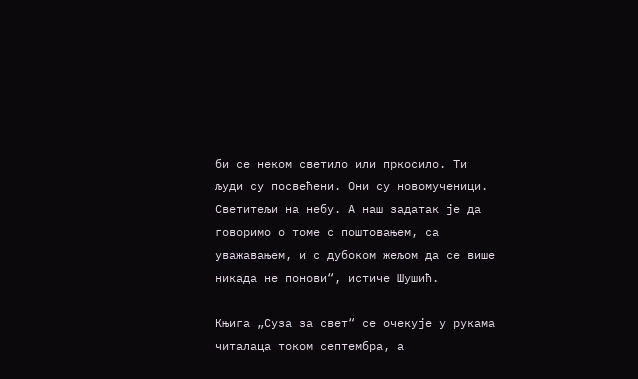би се неком светило или пркосило. Ти људи су посвећени. Они су новомученици. Светитељи на небу. А наш задатак је да говоримо о томе с поштовањем, са уважавањем, и с дубоком жељом да се више никада не понови“, истиче Шушић.

Књига „Суза за свет“ се очекује у рукама читалаца током септембра, а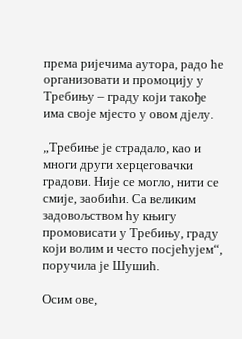према ријечима аутора, радо ће организовати и промоцију у Требињу – граду који такође има своје мјесто у овом дјелу.

„Требиње је страдало, као и многи други херцеговачки градови. Није се могло, нити се смије, заобићи. Са великим задовољством ћу књигу промовисати у Требињу, граду који волим и често посјећујем“, поручила је Шушић.

Осим ове,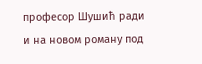професор Шушић ради и на новом роману под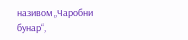називом „Чаробни бунар“,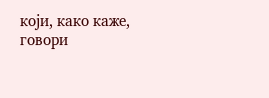који, како каже, говори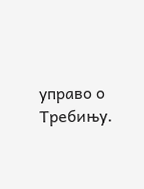управо о Требињу.